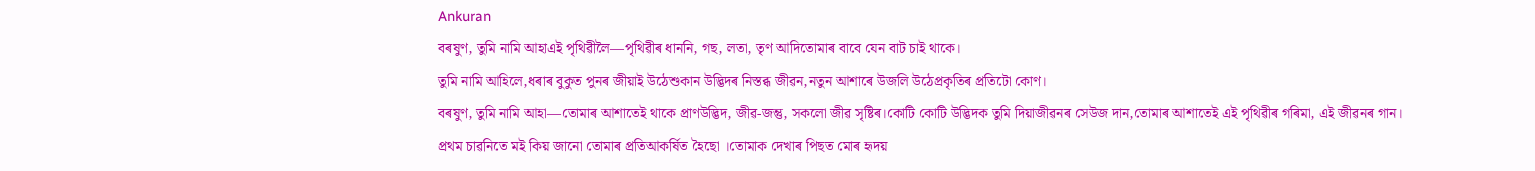Ankuran
বৰষুণ, তুমি নামি আহাএই পৃথিৱীলৈ—পৃথিৱীৰ ধাননি, গছ, লতা, তৃণ আদিতোমাৰ বাবে যেন বাট চাই থাকে।
তুমি নামি আহিলে,ধৰাৰ বুকুত পুনৰ জীয়াই উঠেশুকান উদ্ভিদৰ নিস্তব্ধ জীৱন,নতুন আশাৰে উজলি উঠেপ্ৰকৃতিৰ প্ৰতিটো কোণ।
বৰষুণ, তুমি নামি আহা—তোমাৰ আশাতেই থাকে প্ৰাণউদ্ভিদ, জীৱ-জন্তু, সকলো জীৱ সৃষ্টিৰ।কোটি কোটি উদ্ভিদক তুমি দিয়াজীৱনৰ সেউজ দান,তোমাৰ আশাতেই এই পৃথিৱীৰ গৰিমা, এই জীৱনৰ গান।
প্ৰথম চাৱনিতে মই কিয় জানো তোমাৰ প্ৰতিআকৰ্ষিত হৈছো ।তোমাক দেখাৰ পিছত মোৰ হৃদয়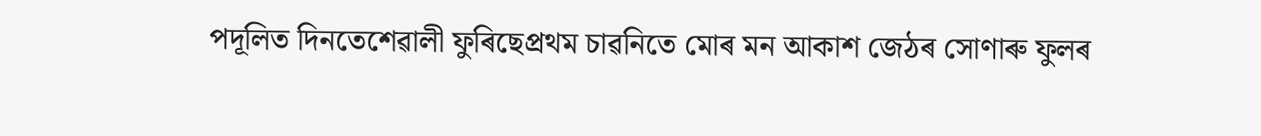পদূলিত দিনতেশেৱালী ফুৰিছেপ্ৰথম চাৱনিতে মোৰ মন আকাশ জেঠৰ সোণাৰু ফুলৰ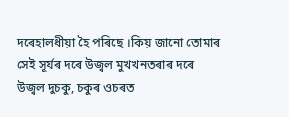দৰেহালধীয়া হৈ পৰিছে ।কিয় জানো তোমাৰ সেই সূৰ্যৰ দৰে উজ্বল মুখখনতৰাৰ দৰে উজ্বল দুচকু, চকুৰ ওচৰত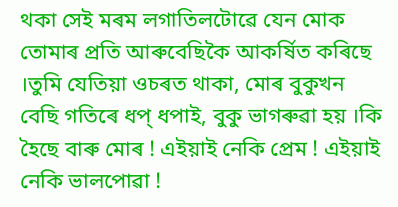থকা সেই মৰম লগাতিলটোৱে যেন মোক তোমাৰ প্ৰতি আৰুবেছিকৈ আকৰ্ষিত কৰিছে ।তুমি যেতিয়া ওচৰত থাকা, মোৰ বুকুখন বেছি গতিৰে ধপ্ ধপাই, বুকু ভাগৰুৱা হয় ।কি হৈছে বাৰু মোৰ ! এইয়াই নেকি প্ৰেম ! এইয়াই নেকি ভালপোৱা !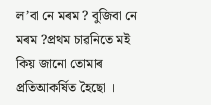ল’বা নে মৰম ? বুজিবা নে মৰম ?প্ৰথম চাৱনিতে মই কিয় জানো তোমাৰ প্ৰতিআকৰ্ষিত হৈছো ।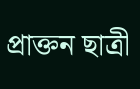প্ৰাক্তন ছাত্ৰী